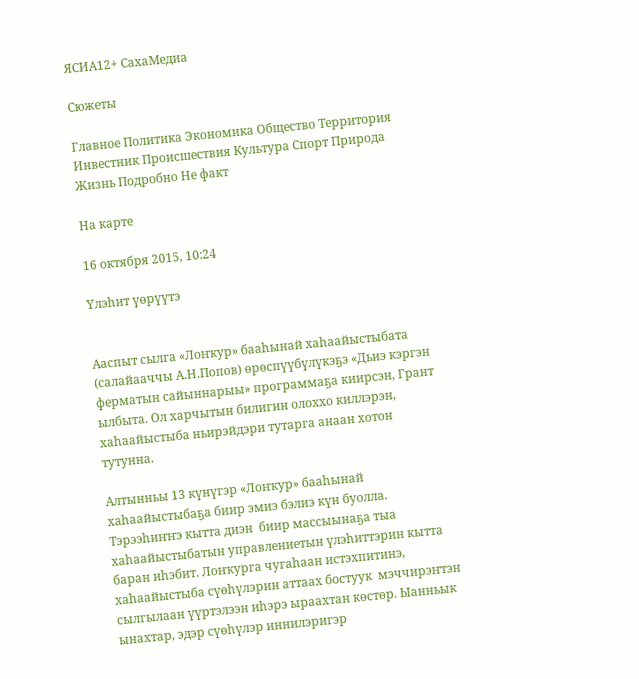ЯСИА12+ СахаМедиа

Сюжеты

Главное Политика Экономика Общество Территория Инвестник Происшествия Культура Спорт Природа Жизнь Подробно Не факт

На карте

16 октября 2015, 10:24

Үлэһит үөрүүтэ


Ааспыт сылга «Лоҥкур» бааһынай хаһаайыстыбата (салайааччы А.Н.Попов) өрөспүүбүлүкэҕэ «Дьиэ кэргэн ферматын сайыннарыы» программаҕа киирсэн, Грант ылбыта. Ол харчытын билигин олоххо киллэрэн, хаһаайыстыба ньирэйдэри тутарга анаан хотон тутунна.

Алтынньы 13 күнүгэр «Лоҥкур» бааһынай хаһаайыстыбаҕа биир эмиэ бэлиэ күн буолла. Тэрээһиҥҥэ кытта диэн  биир массыынаҕа тыа хаһаайыстыбатын управлениетын үлэһиттэрин кытта баран иһэбит. Лоҥкурга чугаһаан истэхпитинэ, хаһаайыстыба сүөһүлэрин аттаах бостуук  мэччирэҥтэн сылгылаан үүртэлээн иһэрэ ыраахтан көстөр. Ыанньык ынахтар, эдэр сүөһүлэр иннилэригэр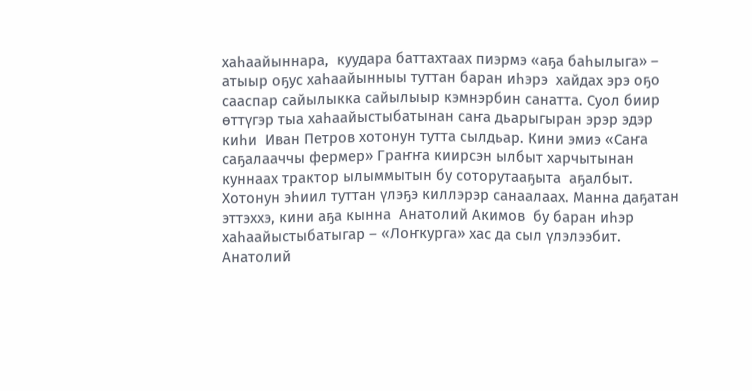хаһаайыннара,  куудара баттахтаах пиэрмэ «аҕа баһылыга» – атыыр оҕус хаһаайынныы туттан баран иһэрэ  хайдах эрэ оҕо сааспар сайылыкка сайылыыр кэмнэрбин санатта. Суол биир өттүгэр тыа хаһаайыстыбатынан саҥа дьарыгыран эрэр эдэр киһи  Иван Петров хотонун тутта сылдьар. Кини эмиэ «Саҥа саҕалааччы фермер» Граҥҥа киирсэн ылбыт харчытынан куннаах трактор ылыммытын бу соторутааҕыта  аҕалбыт. Хотонун эһиил туттан үлэҕэ киллэрэр санаалаах. Манна даҕатан эттэххэ, кини аҕа кынна  Анатолий Акимов  бу баран иһэр хаһаайыстыбатыгар – «Лоҥкурга» хас да сыл үлэлээбит. Анатолий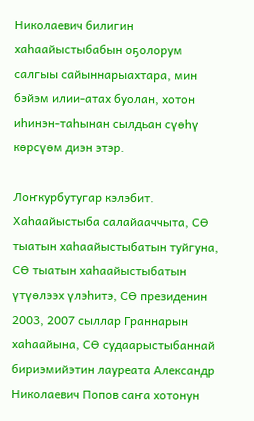Николаевич билигин хаһаайыстыбабын оҕолорум салгыы сайыннарыахтара, мин бэйэм илии-атах буолан, хотон иһинэн-таһынан сылдьан сүөһү көрсүөм диэн этэр.

Лоҥкурбутугар кэлэбит. Хаһаайыстыба салайааччыта, СӨ тыатын хаһаайыстыбатын туйгуна, СӨ тыатын хаһаайыстыбатын үтүөлээх үлэһитэ, СӨ президенин 2003, 2007 сыллар Граннарын хаһаайына, СӨ судаарыстыбаннай бириэмийэтин лауреата Александр Николаевич Попов саҥа хотонун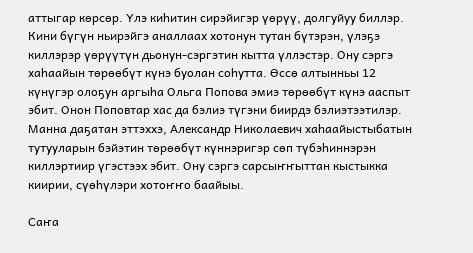аттыгар көрсөр. Үлэ киһитин сирэйигэр үөрүү, долгуйуу биллэр.  Кини бүгүн ньирэйгэ аналлаах хотонун тутан бүтэрэн, үлэҕэ киллэрэр үөрүүтүн дьонун-сэргэтин кытта үллэстэр. Ону сэргэ хаһаайын төрөөбүт күнэ буолан соһутта. Өссө алтынньы 12 күнүгэр олоҕун аргыһа Ольга Попова эмиэ төрөөбүт күнэ ааспыт эбит. Онон Поповтар хас да бэлиэ түгэни биирдэ бэлиэтээтилэр. Манна даҕатан эттэххэ, Александр Николаевич хаһаайыстыбатын тутууларын бэйэтин төрөөбүт күннэригэр сөп түбэһиннэрэн киллэртиир үгэстээх эбит. Ону сэргэ сарсыҥҥыттан кыстыкка киирии, сүөһүлэри хотоҥҥо баайыы.

Саҥа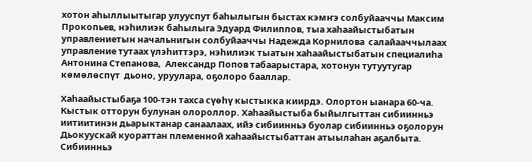хотон аһыллыытыгар улууспут баһылыгын быстах кэмҥэ солбуйааччы Максим Прокопьев, нэһилиэк баһылыга Эдуард Филиппов, тыа хаһаайыстыбатын управлениетын начальнигын солбуйааччы Надежда Корнилова  салайааччылаах управление тутаах үлэһиттэрэ, нэһилиэк тыатын хаһаайыстыбатын специалиһа Антонина Степанова,  Александр Попов табаарыстара, хотонун тутуутугар көмөлөспүт  дьоно, уруулара, оҕолоро бааллар.

Хаһаайыстыбаҕа 100-тэн тахса сүөһү кыстыкка киирдэ. Олортон ыанара 60-ча. Кыстык отторун булунан олороллор. Хаһаайыстыба быйылгыттан сибиинньэ иитиитинэн дьарыктанар санаалаах, ийэ сибиинньэ буолар сибиинньэ оҕолорун Дьокуускай куораттан племенной хаһаайыстыбаттан атыылаһан аҕалбыта. Сибиинньэ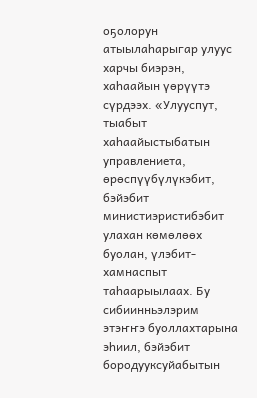оҕолорун атыылаһарыгар улуус харчы биэрэн, хаһаайын үөрүүтэ сүрдээх. «Улууспут, тыабыт хаһаайыстыбатын управлениета, өрөспүүбүлүкэбит, бэйэбит министиэристибэбит улахан көмөлөөх буолан, үлэбит-хамнаспыт таһаарыылаах. Бу сибиинньэлэрим этэҥҥэ буоллахтарына эһиил, бэйэбит бородууксуйабытын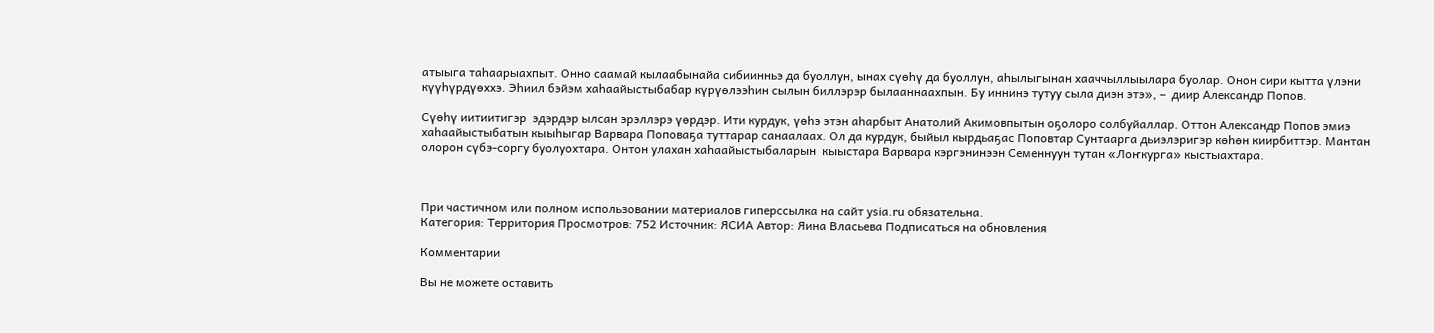атыыга таһаарыахпыт. Онно саамай кылаабынайа сибиинньэ да буоллун, ынах сүөһү да буоллун, аһылыгынан хааччыллыылара буолар. Онон сири кытта үлэни күүһүрдүөххэ. Эһиил бэйэм хаһаайыстыбабар күрүөлээһин сылын биллэрэр былааннаахпын. Бу иннинэ тутуу сыла диэн этэ», –  диир Александр Попов.

Сүөһү иитиитигэр  эдэрдэр ылсан эрэллэрэ үөрдэр. Ити курдук, үөһэ этэн аһарбыт Анатолий Акимовпытын оҕолоро солбуйаллар. Оттон Александр Попов эмиэ хаһаайыстыбатын кыыһыгар Варвара Поповаҕа туттарар санаалаах. Ол да курдук, быйыл кырдьаҕас Поповтар Сунтаарга дьиэлэригэр көһөн киирбиттэр. Мантан олорон сүбэ-соргу буолуохтара. Онтон улахан хаһаайыстыбаларын  кыыстара Варвара кэргэнинээн Семеннуун тутан «Лоҥкурга» кыстыахтара.



При частичном или полном использовании материалов гиперссылка на сайт ysia.ru обязательна.
Категория: Территория Просмотров: 752 Источник: ЯСИА Автор: Яина Власьева Подписаться на обновления

Комментарии

Вы не можете оставить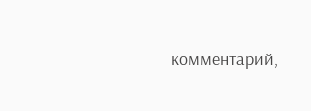комментарий,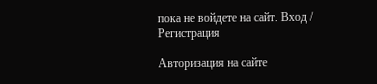пока не войдете на сайт. Вход / Регистрация

Авторизация на сайте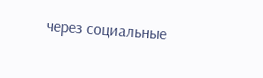через социальные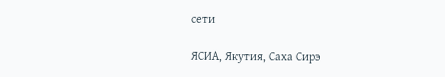сети

ЯСИА, Якутия, Саха Сирэ